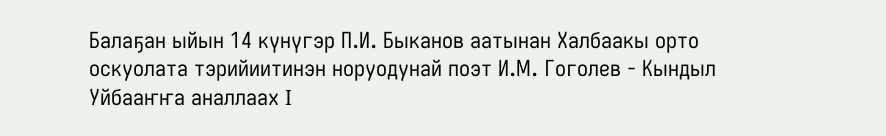Балаҕан ыйын 14 күнүгэр П.И. Быканов аатынан Халбаакы орто оскуолата тэрийиитинэн норуодунай поэт И.М. Гоголев - Кындыл Уйбааҥҥа аналлаах I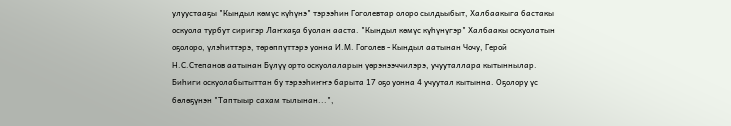улуустааҕы "Кындыл көмүс күһүнэ" тэрээһин Гоголевтар олоро сылдьыбыт, Халбаакыга бастакы оскуола турбут сиригэр Лаҥхаҕа буолан ааста. "Кындыл көмүс күһүнүгэр" Халбаакы оскуолатын оҕолоро, үлэһиттэрэ, төрөппүттэрэ уонна И.М. Гоголев - Кындыл аатынан Чочу, Герой Н.С.Степанов аатынан Бүлүү орто оскуолаларын үөрэнээччилэрэ, учууталлара кытыннылар. Биһиги оскуолабытыттан бу тэрээһиҥҥэ барыта 17 оҕо уонна 4 учуутал кытынна. Оҕолору үс бөлөҕүнэн "Таптыыр сахам тылынан...",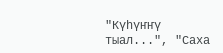"Күһүҥҥү тыал...", "Саха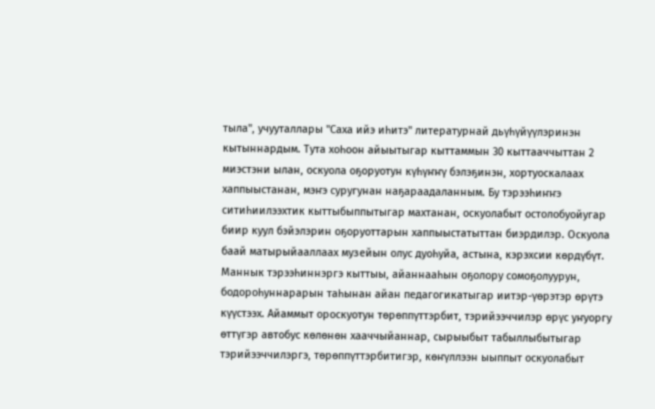тыла", учууталлары "Саха ийэ иһитэ" литературнай дьүһүйүүлэринэн кытыннардым. Тута хоһоон айыытыгар кыттаммын 30 кыттааччыттан 2 миэстэни ылан, оскуола оҕоруотун күһүҥҥү бэлэҕинэн, хортуоскалаах хаппыыстанан, мэҥэ суругунан наҕараадаланным. Бу тэрээһиҥҥэ ситиһиилээхтик кыттыбыппытыгар махтанан, оскуолабыт остолобуойугар биир куул бэйэлэрин оҕоруоттарын хаппыыстатыттан биэрдилэр. Оскуола баай матырыйааллаах музейын олус дуоһуйа, астына, кэрэхсии көрдүбүт. Маннык тэрээһиннэргэ кыттыы, айаннааһын оҕолору сомоҕолуурун, бодороһуннарарын таһынан айан педагогикатыгар иитэр-үөрэтэр өрүтэ күүстээх. Айаммыт ороскуотун төрөппүттэрбит, тэрийээччилэр өрүс уҥуоргу өттүгэр автобус көлөнөн хааччыйаннар, сырыыбыт табыллыбытыгар тэрийээччилэргэ, төрөппүттэрбитигэр, көҥүллээн ыыппыт оскуолабыт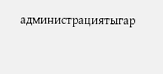администрациятыгар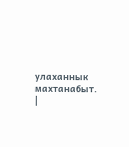улаханнык махтанабыт.
|